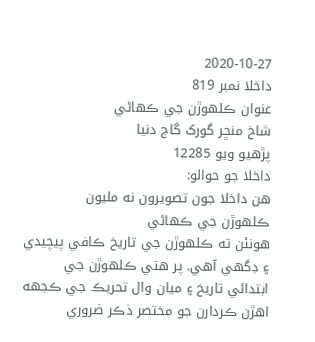2020-10-27
داخلا نمبر 819
عنوان ڪلهوڙن جي ڪهاڻي
شاخ منڇر گورک گاج دنيا
پڙهيو ويو 12285
داخلا جو حوالو:
هن داخلا جون تصويرون نه مليون
ڪلهوڙن جي ڪهاڻي
ھونئن ته ڪلھوڙن جي تاريخ ڪافي پيچيدي ۽ ڊگھي آھي. پر ھتي ڪلهوڙن جي ابتدائي تاريخ ۽ ميان وال تحريڪ جي ڪجھه اھڙن ڪردارن جو مختصر ذڪر ضروري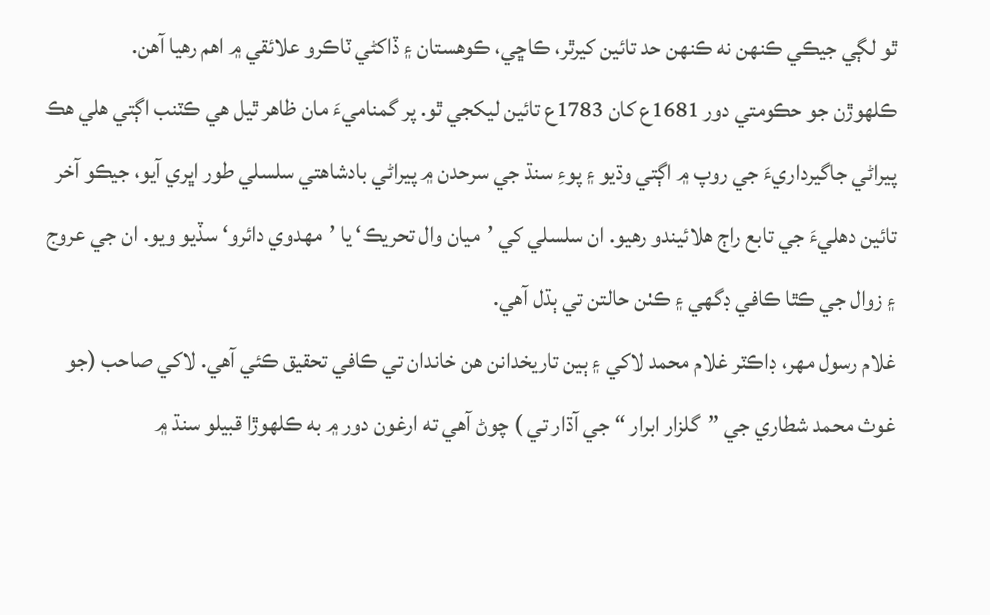ٿو لڳي جيڪي ڪنھن نه ڪنھن حد تائين کيرٿر، ڪاڇي، ڪوھستان ۽ ڏاکڻي ٽاڪرو علائقي ۾ اھم رھيا آھن.
ڪلهوڙن جو حڪومتي دور 1681ع کان 1783ع تائين ليکجي ٿو. پر گمناميءَ مان ظاهر ٿيل هي ڪٽنب اڳتي هلي هڪ پيراڻي جاگيرداريءَ جي روپ ۾ اڳتي وڌيو ۽ پوءِ سنڌ جي سرحدن ۾ پيراڻي بادشاهتي سلسلي طور اڀري آيو، جيڪو آخر تائين دهليءَ جي تابع راڄ هلائيندو رهيو. ان سلسلي کي ’ميان وال تحريڪ‘ يا ’مهدوي دائرو‘ سڏيو ويو. ان جي عروج ۽ زوال جي ڪٿا ڪافي ڊگهي ۽ ڪٺن حالتن تي ٻڌل آهي.
غلام رسول مهر، ڊاڪٽر غلام محمد لاکي ۽ ٻين تاريخدانن هن خاندان تي ڪافي تحقيق ڪئي آهي. لاکي صاحب (جو غوث محمد شطاري جي ”گلزار ابرار “ جي آڌار تي ) چوڻ آهي ته ارغون دور ۾ به ڪلهوڙا قبيلو سنڌ ۾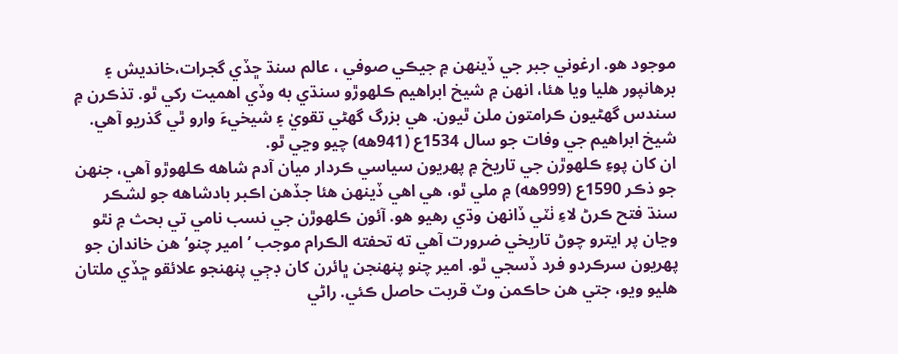موجود هو. ارغوني جبر جي ڏينهن ۾ جيڪي صوفي ، عالم سنڌ ڇڏي گجرات،خانديش ۽ برهانپور هليا ويا هئا، انهن ۾ شيخ ابراهيم ڪلهوڙو سنڌي به وڏي اهميت رکي ٿو. تذڪرن ۾ سندس گهڻيون ڪرامتون ملن ٿيون. هي بزرگ گهڻي تقويٰ ۽ شيخيءَ وارو ٿي گذريو آهي. شيخ ابراهيم جي وفات جو سال 1534ع (941هه) چيو وڃي ٿو.
ان کان پوءِ ڪلهوڙن جي تاريخ ۾ پهريون سياسي ڪردار ميان آدم شاهه ڪلهوڙو آهي، جنهن جو ذڪر 1590ع (999هه) ۾ ملي ٿو، هي اهي ڏينهن هئا جڏهن اڪبر بادشاهه جو لشڪر سنڌ فتح ڪرڻ لاءِ ٺٽي ڏانهن وڌي رهيو هو. آئون ڪلهوڙن جي نسب نامي تي بحث ۾ نٿو وڃان پر ايترو چوڻ تاريخي ضرورت آهي ته تحفته الڪرام موجب ’امير چنو‘ هن خاندان جو پهريون سرڪردو فرد ڏسجي ٿو. امير چنو پنهنجن ڀائرن کان ڊڄي پنهنجو علائقو ڇڏي ملتان هليو ويو، جتي هن حاڪمن وٽ قربت حاصل ڪئي. راڻي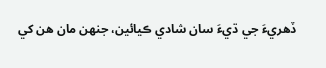ڏهريءَ جي ڌيءَ سان شادي ڪيائين، جنهن مان هن کي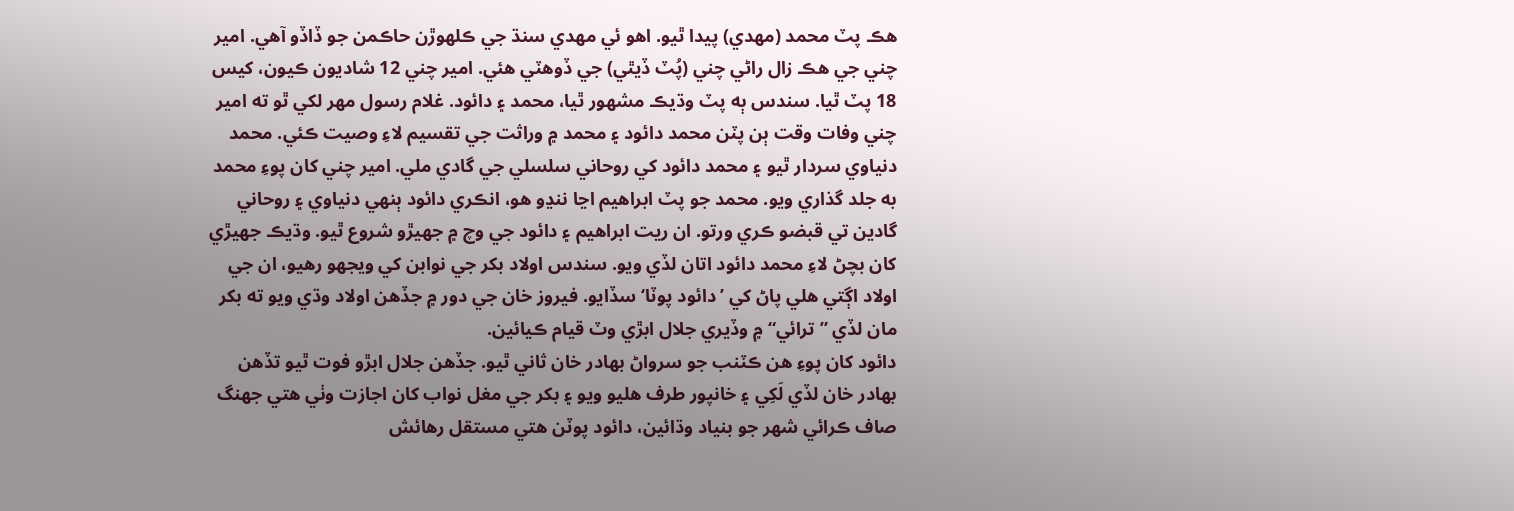هڪ پٽ محمد (مهدي) پيدا ٿيو. اهو ئي مهدي سنڌ جي ڪلهوڙن حاڪمن جو ڏاڏو آهي. امير چني جي هڪ زال راڻي چني (پُٽ ڏيٿي) جي ڏوهٽي هئي. امير چني 12 شاديون ڪيون، کيس 18 پٽ ٿيا. سندس ٻه پٽ وڌيڪ مشهور ٿيا، محمد ۽ دائود. غلام رسول مهر لکي ٿو ته امير چني وفات وقت ٻن پٽن محمد دائود ۽ محمد ۾ وراثت جي تقسيم لاءِ وصيت ڪئي. محمد دنياوي سردار ٿيو ۽ محمد دائود کي روحاني سلسلي جي گادي ملي. امير چني کان پوءِ محمد به جلد گذاري ويو. محمد جو پٽ ابراهيم اڃا ننڍو هو، انڪري دائود ٻنهي دنياوي ۽ روحاني گادين تي قبضو ڪري ورتو. ان ريت ابراهيم ۽ دائود جي وچ ۾ جهيڙو شروع ٿيو. وڌيڪ جهيڙي کان بچڻ لاءِ محمد دائود اتان لڏي ويو. سندس اولاد بکر جي نوابن کي ويجهو رهيو، ان جي اولاد اڳتي هلي پاڻ کي ’دائود پوٽا‘ سڏايو. فيروز خان جي دور ۾ جڏهن اولاد وڌي ويو ته بکر مان لڏي ”ترائي“ ۾ وڏيري جلال ابڙي وٽ قيام ڪيائين.
دائود کان پوءِ هن ڪٽنب جو سرواڻ بهادر خان ثاني ٿيو. جڏهن جلال ابڙو فوت ٿيو تڏهن بهادر خان لڏي لَکِي ۽ خانپور طرف هليو ويو ۽ بکر جي مغل نواب کان اجازت وٺي هتي جهنگ صاف ڪرائي شهر جو بنياد وڌائين، دائود پوٽن هتي مستقل رهائش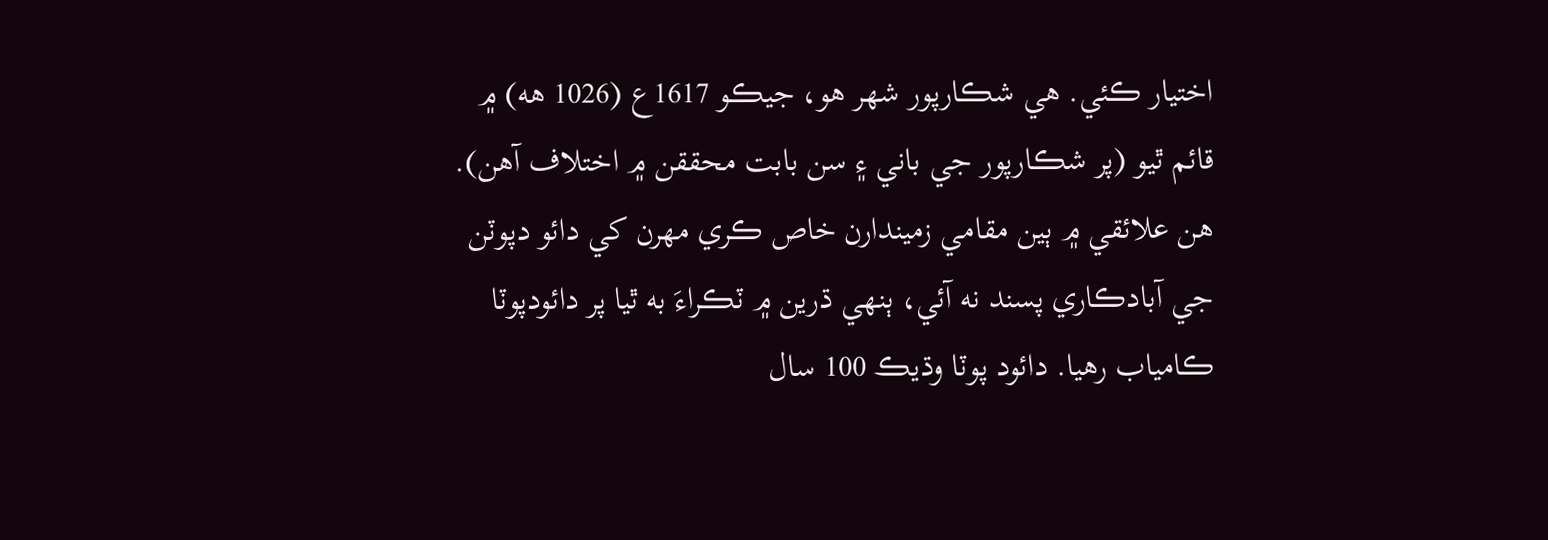اختيار ڪئي. هي شڪارپور شهر هو، جيڪو 1617ع (1026 هه) ۾ قائم ٿيو (پر شڪارپور جي باني ۽ سن بابت محققن ۾ اختلاف آهن). هن علائقي ۾ ٻين مقامي زميندارن خاص ڪري مهرن کي دائو دپوٽن جي آبادڪاري پسند نه آئي، ٻنهي ڌرين ۾ ٽڪراءَ به ٿيا پر دائودپوٽا ڪامياب رهيا. دائود پوٽا وڌيڪ 100 سال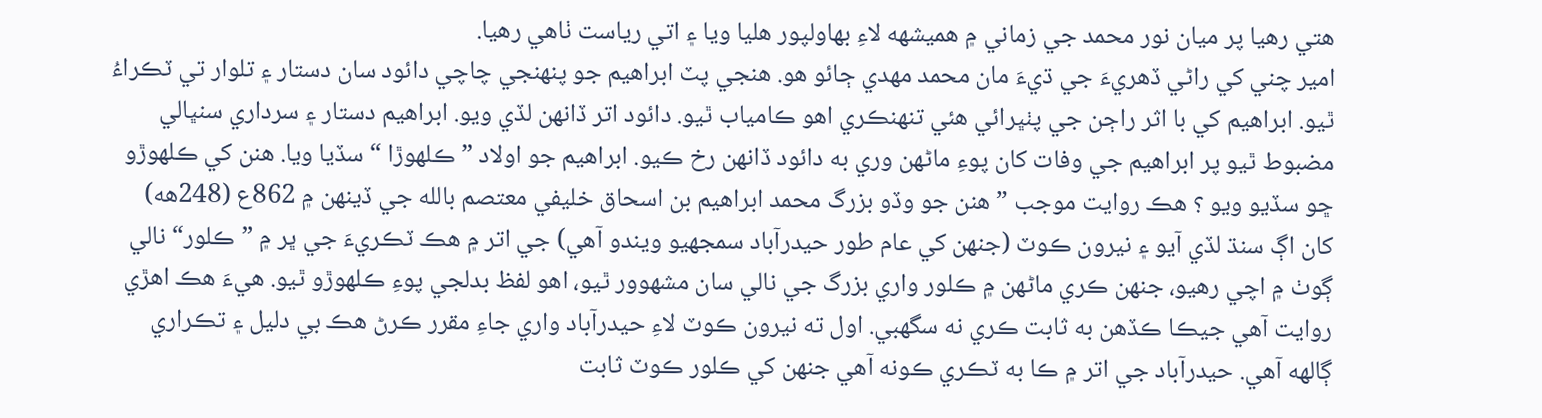هتي رهيا پر ميان نور محمد جي زماني ۾ هميشهه لاءِ بهاولپور هليا ويا ۽ اتي رياست ٺاهي رهيا.
امير چني کي راڻي ڏهريءَ جي ڌيءَ مان محمد مهدي ڄائو هو. هنجي پٽ ابراهيم جو پنهنجي چاچي دائود سان دستار ۽ تلوار تي ٽڪراءُ ٿيو. ابراهيم کي با اثر راڄن جي پٺڀرائي هئي تنهنڪري اهو ڪامياب ٿيو. دائود اتر ڏانهن لڏي ويو. ابراهيم دستار ۽ سرداري سنڀالي مضبوط ٿيو پر ابراهيم جي وفات کان پوءِ ماڻهن وري به دائود ڏانهن رخ ڪيو. ابراهيم جو اولاد ”ڪلهوڙا “ سڏيا ويا. هنن کي ڪلهوڙو ڇو سڏيو ويو ؟ هڪ روايت موجب ”هنن جو وڏو بزرگ محمد ابراهيم بن اسحاق خليفي معتصم بالله جي ڏينهن ۾ 862ع (248هه) کان اڳ سنڌ لڏي آيو ۽ نيرون ڪوٽ (جنهن کي عام طور حيدرآباد سمجهيو ويندو آهي) جي اتر ۾ هڪ ٽڪريءَ جي ڀر ۾ ”ڪلور“ نالي ڳوٺ ۾ اچي رهيو، جنهن ڪري ماڻهن ۾ ڪلور واري بزرگ جي نالي سان مشهوور ٿيو، اهو لفظ بدلجي پوءِ ڪلهوڙو ٿيو. هيءَ هڪ اهڙي روايت آهي جيڪا ڪڏهن به ثابت ڪري نه سگهبي. اول ته نيرون ڪوٽ لاءِ حيدرآباد واري جاءِ مقرر ڪرڻ هڪ بي دليل ۽ تڪراري ڳالهه آهي. حيدرآباد جي اتر ۾ ڪا به ٽڪري ڪونه آهي جنهن کي ڪلور ڪوٽ ثابت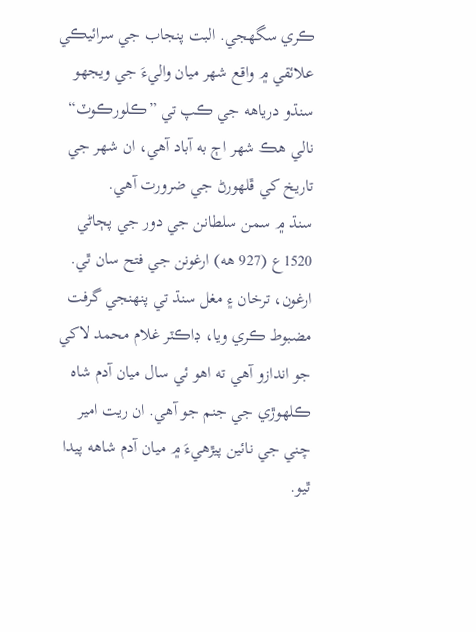ڪري سگهجي. البت پنجاب جي سرائيڪي علائقي ۾ واقع شهر ميان واليءَ جي ويجهو سنڌو درياهه جي ڪپ تي ”ڪلورڪوٽ“ نالي هڪ شهر اڄ به آباد آهي، ان شهر جي تاريخ کي ڦلهورڻ جي ضرورت آهي.
سنڌ ۾ سمن سلطانن جي دور جي پڄاڻي 1520ع (927 هه) ارغونن جي فتح سان ٿي. ارغون، ترخان ۽ مغل سنڌ تي پنهنجي گرفت مضبوط ڪري ويا، ڊاڪٽر غلام محمد لاکي جو اندازو آهي ته اهو ئي سال ميان آدم شاه ڪلهوڙي جي جنم جو آهي. ان ريت امير چني جي نائين پيڙهيءَ ۾ ميان آدم شاهه پيدا ٿيو.